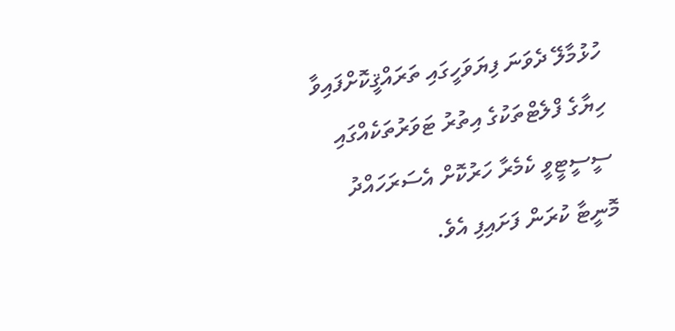ހުޅުމާލޭ ދެވަނަ ފިޔަވަހީގައި ތަރައްޤީކޮށްފައިވާ ހިޔާގެ ފްލެޓްތަކުގެ އިތުރު ޓަވަރުތަކެއްގައި ސީސީޓީވީ ކެމެރާ ހަރުކޮށް އެސަރަހައްދު މޮނީޓާ ކުރަން ފަށައިފި އެވެ.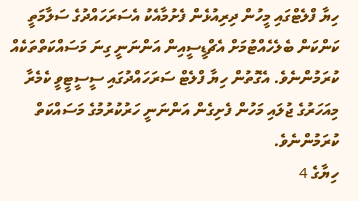ހިޔާ ފްލެޓްގައި މީހުން ދިރިއުޅެން ފެށުމާއެކު އެސަރަހައްދުގެ ސަލާމަތީ ކަންކަން ބެލެހެއްޓުމަށް އެޗްޑީސީއިން އަންނަނީ ގިނަ މަސައްކަތްތަކެއް ކުރަމުންނެވެ. އެގޮތުން ހިޔާ ފްލެޓް ސަރަހައްދުގައި ސީސީޓީވީ ކެމެރާ މިއަހަރުގެ ޖުލައި މަހުން ފެށިގެން އަންނަނީ ހަރުކުރުމުގެ މަސައްކަތް ކުރަމުންނެވެ.
ހިޔާގެ 4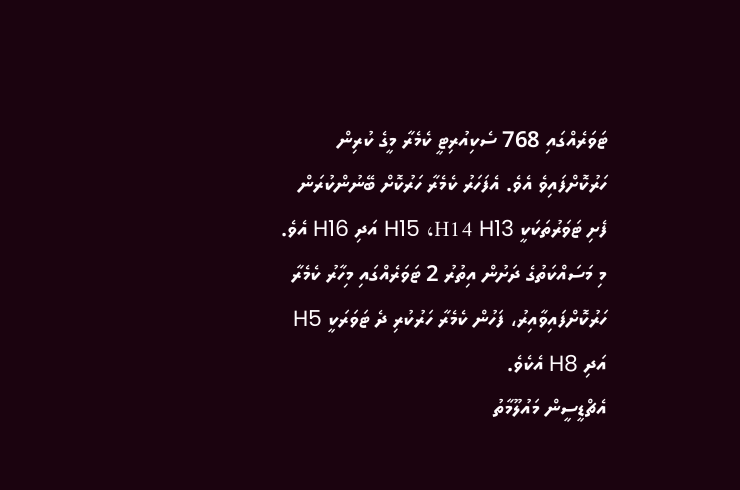ޓަވަރެއްގައި 768 ސެކިއުރިޓީ ކެމެރާ މީގެ ކުރިން ހަރުކޮށްފައިވެ އެވެ. އެފަހަރު ކެމެރާ ހަރުކޮށް ބޭނުންކުރަން ފެށި ޓަވަރުތަކަކީ H15 ،H14 H13 އަދި H16 އެވެ. މި މަސައްކަތުގެ ދަށުން އިތުރު 2 ޓަވަރެއްގައި މިހާރު ކެމެރާ ހަރުކޮށްފައިވާއިރު، ފަހުން ކެމެރާ ހަރުކުރި ދެ ޓަވަރަކީ H5 އަދި H8 އެކެވެ.
އެޗްޑީސީން މައުލޫމާތު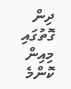ދިން ގޮތުގައި މިއިން ކޮންމެ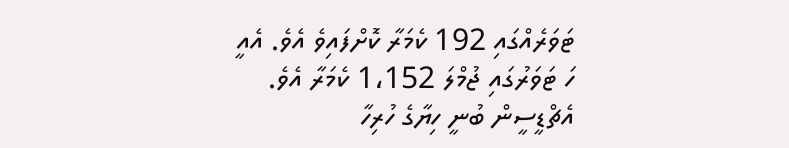ޓަވަރެއްގައި 192 ކެމަރާ ކޮށްފައިވެ އެވެ. އެއީ ހަ ޓަވަރުގައި ޖުމްލަ 1،152 ކެމަރާ އެވެ. އެޗްޑީސީން ބުނީ ހިޔާގެ ހުރިހާ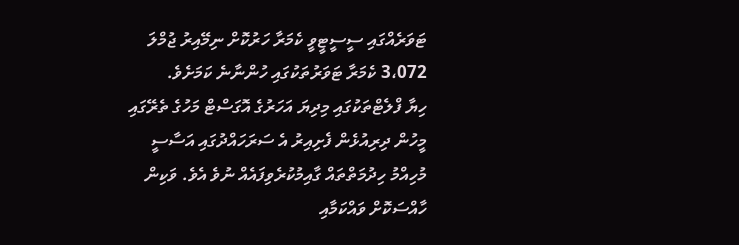ޓަވަރެއްގައި ސީސީޓީވީ ކެމަރާ ހަރުކޮށް ނިމޭއިރު ޖުމްލަ 3،072 ކެމަރާ ޓަވަރުތަކުގައި ހުންނާނެ ކަމަށެވެ.
ހިޔާ ފްލެޓްތަކުގައި މިދިޔަ އަހަރުގެ އޮގަސްޓް މަހުގެ ތެރޭގައި މީހުން ދިރިއުޅެން ފެށިއިރު އެ ސަރަހައްދުގައި އަސާސީ މުހިއްމު ހިދުމަތްތައް ގާއިމުކުރެވިފައެއް ނުވެ އެވެ. ވަކިން ހާއްސަކޮށް ވައްކަމާއި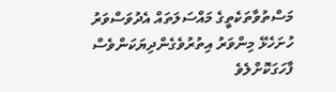މަސްތުވާތަކެތީގެ މައްސަލަތައް އެދުވަސްވަރު ހުށަހެޅޭ މިންވަރު އިތުރުވެގެންދިޔަކަންވެސް ފާހަގަކޮށްލެވެ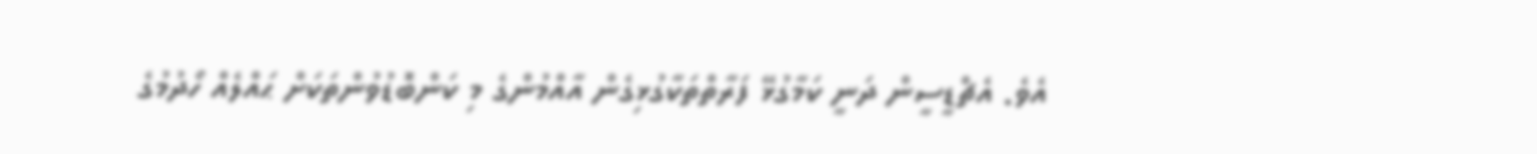އެވެ. އެޗްޑީސީން ދަނީ ކަމާގުޅޭ ފަރާތްތަކާގުޅިގެން އާއްމުންގެ މި ކަންބޮޑުވުންތަކަށް ޙައްލެއް ހޯދުމުގެ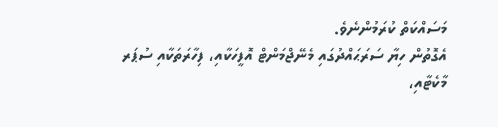މަސައްކަތް ކުރަމުންނެވެ.
އެގޮތުން ހިޔާ ސަރަޙައްދުގައި މެނޭޖްމަންޓް އޮފީހަކާއި، ފިހާރަތަކާއި ސުޕަރ މާކެޓާއި،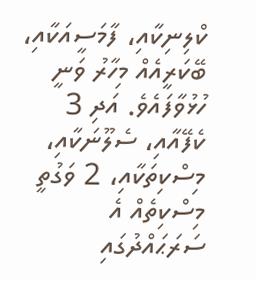ކްލިނިކާއި، ފާމަސީއަކާއި، ބޭކަރީއެއް މިހާރު ވަނީ ހުޅުވާފައެވެ. އަދި 3 ކެފޭއާއި، ސެލޫނަކާއި، މިސްކިތަކާއި، 2 ވަގުތީ މިސްކިތެއް އެ ސަރަޙައްދުގައި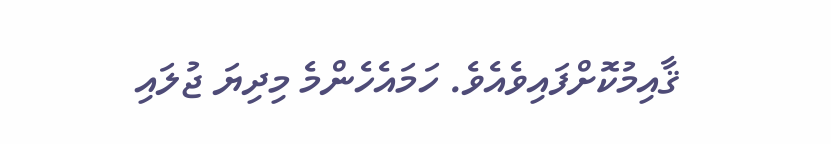ޤާއިމުކޮށްފައިވެއެވެ. ހަމައެހެންމެ މިދިޔަ ޖުލައި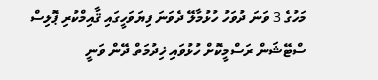މަހުގެ 3 ވަނަ ދުވަހު ހުޅުމާލޭ ދެވަނަ ފިޔަވަހީގައި ޤާއިމްކުރި ޕޮލިސް ސްޓޭޝަން ރަސްމީކޮށް ހުޅުވައި ޚިދުމަތް ދޭން ވަނީ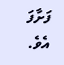ފަށާފަ އެވެ.